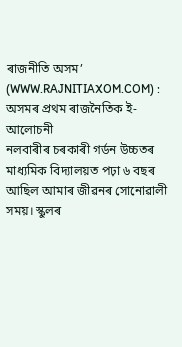ৰাজনীতি অসম’ (WWW.RAJNITIAXOM.COM) : অসমৰ প্ৰথম ৰাজনৈতিক ই-আলোচনী
নলবাৰীৰ চৰকাৰী গৰ্ডন উচ্চতৰ মাধ্যমিক বিদ্যালয়ত পঢ়া ৬ বছৰ আছিল আমাৰ জীৱনৰ সোনোৱালী সময়। স্কুলৰ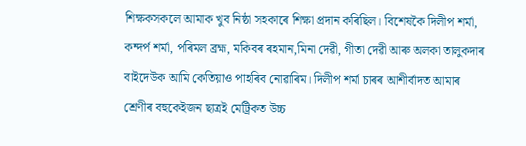শিক্ষকসকলে আমাক খুব নিষ্ঠা সহকাৰে শিক্ষা প্ৰদান কৰিছিল। বিশেষকৈ দিলীপ শৰ্মা, কন্দৰ্প শৰ্মা, পৰিমল ব্ৰহ্ম, মকিবৰ ৰহমান,মিনা দেৱী, গীতা দেৱী আৰু অলকা তালুকদাৰ বাইদেউক আমি কেতিয়াও পাহৰিব নোৱাৰিম। দিলীপ শৰ্মা চাৰৰ আশীৰ্বাদত আমাৰ শ্ৰেণীৰ বহুকেইজন ছাত্রই মেট্ৰিকত উচ্চ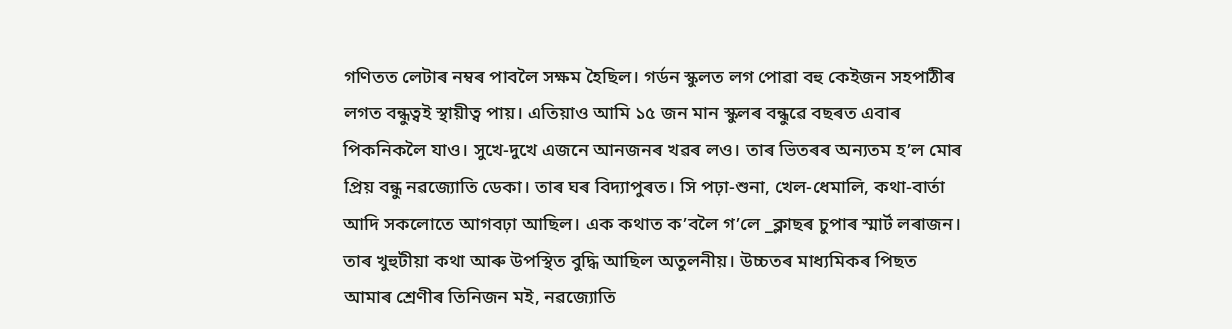গণিতত লেটাৰ নম্বৰ পাবলৈ সক্ষম হৈছিল। গৰ্ডন স্কুলত লগ পোৱা বহু কেইজন সহপাঠীৰ লগত বন্ধুত্বই স্থায়ীত্ব পায়। এতিয়াও আমি ১৫ জন মান স্কুলৰ বন্ধুৱে বছৰত এবাৰ পিকনিকলৈ যাও। সুখে-দুখে এজনে আনজনৰ খৱৰ লও। তাৰ ভিতৰৰ অন্যতম হ’ল মোৰ প্ৰিয় বন্ধু নৱজ্যোতি ডেকা। তাৰ ঘৰ বিদ্যাপুৰত। সি পঢ়া-শুনা, খেল-ধেমালি, কথা-বাৰ্তা আদি সকলোতে আগবঢ়া আছিল। এক কথাত ক’বলৈ গ’লে _ক্লাছৰ চুপাৰ স্মাৰ্ট লৰাজন। তাৰ খুহুটীয়া কথা আৰু উপস্থিত বুদ্ধি আছিল অতুলনীয়। উচ্চতৰ মাধ্যমিকৰ পিছত আমাৰ শ্ৰেণীৰ তিনিজন মই, নৱজ্যোতি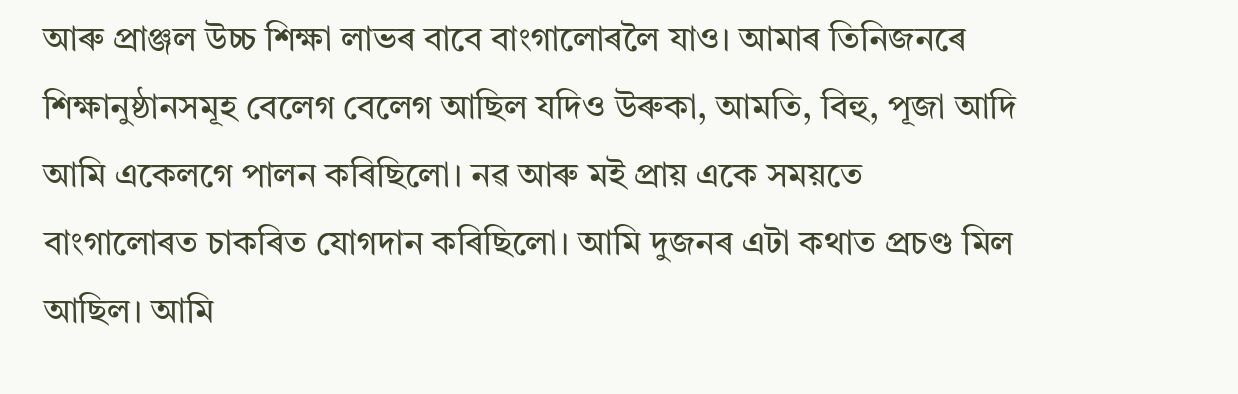আৰু প্ৰাঞ্জল উচ্চ শিক্ষা লাভৰ বাবে বাংগালোৰলৈ যাও। আমাৰ তিনিজনৰে শিক্ষানুষ্ঠানসমূহ বেলেগ বেলেগ আছিল যদিও উৰুকা, আমতি, বিহু, পূজা আদি আমি একেলগে পালন কৰিছিলো। নৱ আৰু মই প্ৰায় একে সময়তে বাংগালোৰত চাকৰিত যোগদান কৰিছিলো। আমি দুজনৰ এটা কথাত প্ৰচণ্ড মিল আছিল। আমি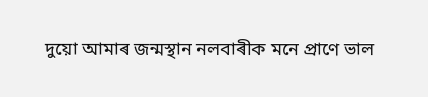দুয়ো আমাৰ জন্মস্থান নলবাৰীক মনে প্ৰাণে ভাল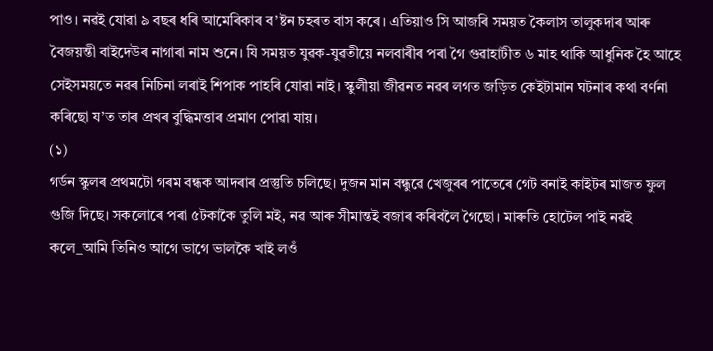পাও। নৱই যোৱা ৯ বছৰ ধৰি আমেৰিকাৰ ব’ষ্টন চহৰত বাস কৰে। এতিয়াও সি আজৰি সময়ত কৈলাস তালুকদাৰ আৰু বৈজয়ন্তী বাইদেউৰ নাগাৰা নাম শুনে। যি সময়ত যুৱক-যুৱতীয়ে নলবাৰীৰ পৰা গৈ গুৱাহাটীত ৬ মাহ থাকি আধুনিক হৈ আহে সেইসময়তে নৱৰ নিচিনা লৰাই শিপাক পাহৰি যোৱা নাই। স্কুলীয়া জীৱনত নৱৰ লগত জড়িত কেইটামান ঘটনাৰ কথা বৰ্ণনা কৰিছো য’ত তাৰ প্ৰখৰ বুদ্ধিমত্তাৰ প্ৰমাণ পোৱা যায়।
(১)
গৰ্ডন স্কুলৰ প্ৰথমটো গৰম বন্ধক আদৰাৰ প্ৰস্তুতি চলিছে। দুজন মান বন্ধুৱে খেজুৰৰ পাতেৰে গেট বনাই কাইটৰ মাজত ফুল গুজি দিছে। সকলোৰে পৰা ৫টকাকৈ তুলি মই, নৱ আৰু সীমান্তই বজাৰ কৰিবলৈ গৈছো। মাৰুতি হোটেল পাই নৱই কলে_আমি তিনিও আগে ভাগে ভালকৈ খাই লওঁ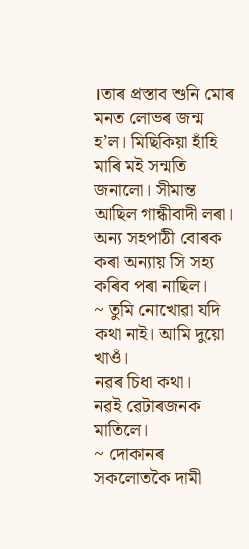।তাৰ প্ৰস্তাব শুনি মোৰ মনত লোভৰ জন্ম হ’ল। মিছিকিয়া হাঁহি মাৰি মই সন্মতি জনালো। সীমান্ত আছিল গান্ধীবাদী লৰা। অন্য সহপাঠী বোৰক কৰা অন্যায় সি সহ্য কৰিব পৰা নাছিল।
~ তুমি নোখোৱা যদি কথা নাই। আমি দুয়ো খাওঁ।
নৱৰ চিধা কথা।
নৱই ৱেটাৰজনক মাতিলে।
~ দোকানৰ সকলোতকৈ দামী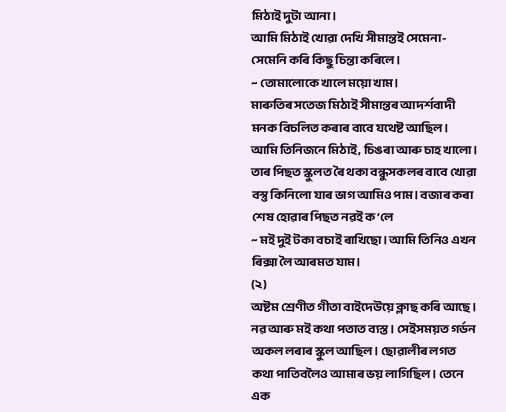মিঠাই দুটা আনা।
আমি মিঠাই খোৱা দেখি সীমান্তই সেমেনা-সেমেনি কৰি কিছু চিন্তা কৰিলে।
~ তোমালোকে খালে ময়ো খাম।
মাৰুতিৰ সতেজ মিঠাই সীমান্তৰ আদৰ্শবাদী মনক বিচলিত কৰাৰ বাবে যথেষ্ট আছিল।
আমি তিনিজনে মিঠাই, চিঙৰা আৰু চাহ খালো। তাৰ পিছত স্কুলত ৰৈ থকা বন্ধুসকলৰ বাবে খোৱা বস্তু কিনিলো যাৰ ভাগ আমিও পাম। বজাৰ কৰা শেষ হোৱাৰ পিছত নৱই ক’লে
~ মই দুই টকা বচাই ৰাখিছো। আমি তিনিও এখন ৰিক্সা লৈ আৰমত যাম।
(২)
অষ্টম শ্ৰেণীত গীতা বাইদেউয়ে ক্লাছ কৰি আছে। নৱ আৰু মই কথা পতাত ব্যস্ত। সেইসময়ত গৰ্ডন অকল লৰাৰ স্কুল আছিল। ছোৱালীৰ লগত কথা পাতিবলৈও আমাৰ ভয় লাগিছিল। তেনে এক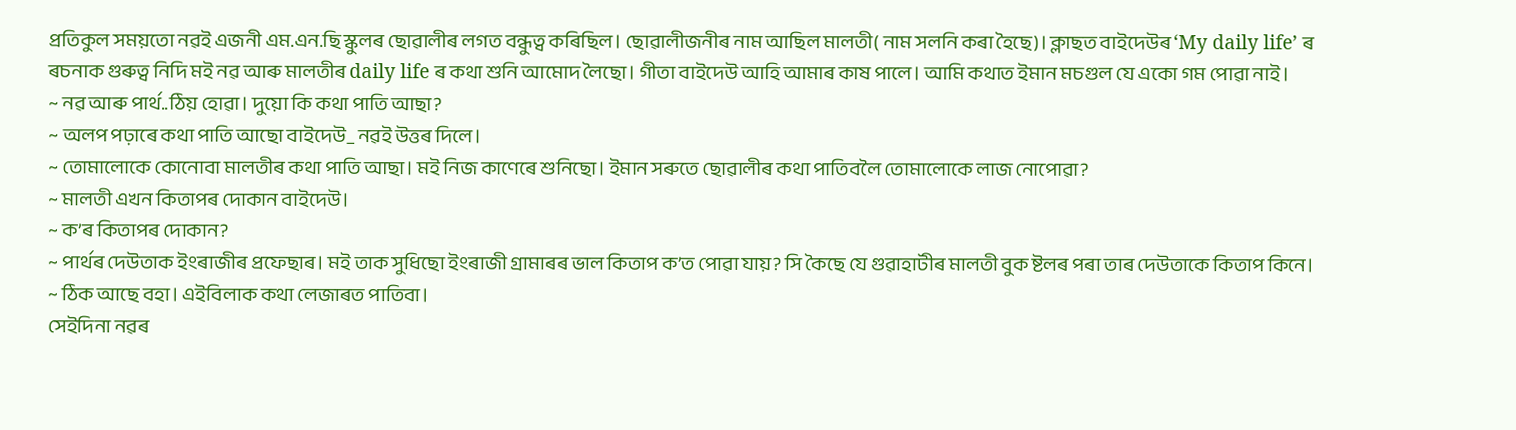প্ৰতিকুল সময়তো নৱই এজনী এম.এন.ছি স্কুলৰ ছোৱালীৰ লগত বন্ধুত্ব কৰিছিল। ছোৱালীজনীৰ নাম আছিল মালতী( নাম সলনি কৰা হৈছে)। ক্লাছত বাইদেউৰ ‘My daily life’ ৰ ৰচনাক গুৰুত্ব নিদি মই নৱ আৰু মালতীৰ daily life ৰ কথা শুনি আমোদ লৈছো। গীতা বাইদেউ আহি আমাৰ কাষ পালে। আমি কথাত ইমান মচগুল যে একো গম পোৱা নাই।
~ নৱ আৰু পাৰ্থ..ঠিয় হোৱা। দুয়ো কি কথা পাতি আছা?
~ অলপ পঢ়াৰে কথা পাতি আছো বাইদেউ_ নৱই উত্তৰ দিলে।
~ তোমালোকে কোনোবা মালতীৰ কথা পাতি আছা। মই নিজ কাণেৰে শুনিছো। ইমান সৰুতে ছোৱালীৰ কথা পাতিবলৈ তোমালোকে লাজ নোপোৱা?
~ মালতী এখন কিতাপৰ দোকান বাইদেউ।
~ ক’ৰ কিতাপৰ দোকান?
~ পাৰ্থৰ দেউতাক ইংৰাজীৰ প্ৰফেছাৰ। মই তাক সুধিছো ইংৰাজী গ্ৰামাৰৰ ভাল কিতাপ ক’ত পোৱা যায়? সি কৈছে যে গুৱাহাটীৰ মালতী বুক ষ্টলৰ পৰা তাৰ দেউতাকে কিতাপ কিনে।
~ ঠিক আছে বহা। এইবিলাক কথা লেজাৰত পাতিবা।
সেইদিনা নৱৰ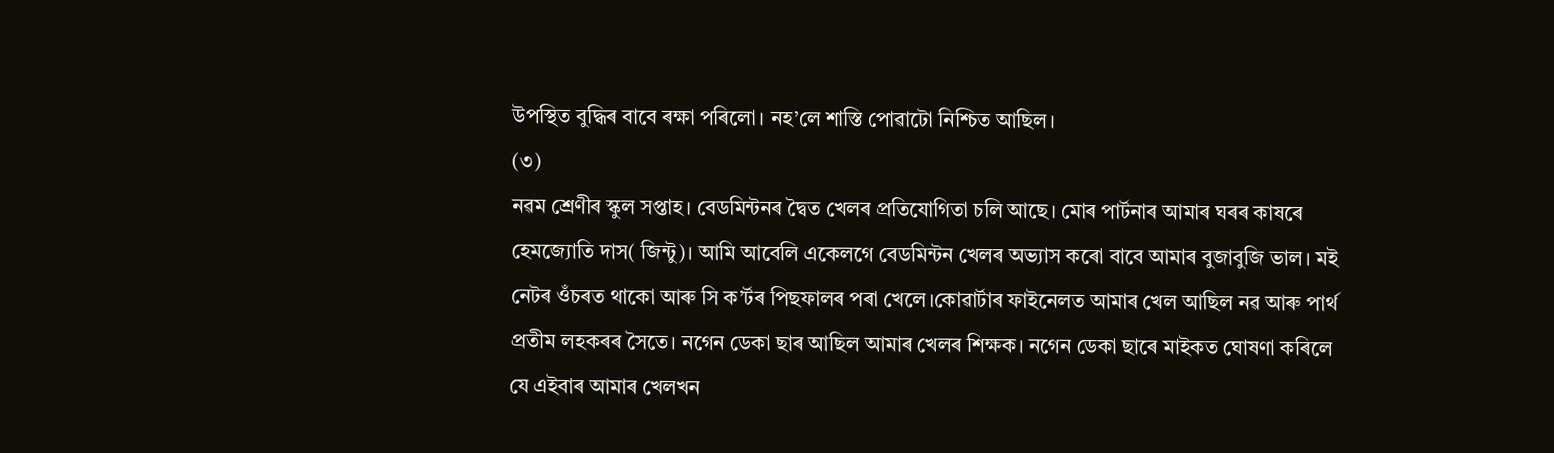উপস্থিত বুদ্ধিৰ বাবে ৰক্ষা পৰিলো। নহ’লে শাস্তি পোৱাটো নিশ্চিত আছিল।
(৩)
নৱম শ্ৰেণীৰ স্কুল সপ্তাহ। বেডমিন্টনৰ দ্বৈত খেলৰ প্ৰতিযোগিতা চলি আছে। মোৰ পাৰ্টনাৰ আমাৰ ঘৰৰ কাষৰে হেমজ্যোতি দাস( জিন্টু)। আমি আবেলি একেলগে বেডমিন্টন খেলৰ অভ্যাস কৰো বাবে আমাৰ বুজাবুজি ভাল। মই নেটৰ ওঁচৰত থাকো আৰু সি ক’ৰ্টৰ পিছফালৰ পৰা খেলে।কোৱাৰ্টাৰ ফাইনেলত আমাৰ খেল আছিল নৱ আৰু পাৰ্থ প্ৰতীম লহকৰৰ সৈতে। নগেন ডেকা ছাৰ আছিল আমাৰ খেলৰ শিক্ষক। নগেন ডেকা ছাৰে মাইকত ঘোষণা কৰিলে যে এইবাৰ আমাৰ খেলখন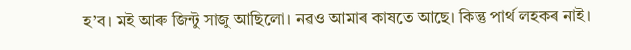হ’ব। মই আৰু জিন্টু সাজু আছিলো। নৱও আমাৰ কাষতে আছে। কিন্তু পাৰ্থ লহকৰ নাই।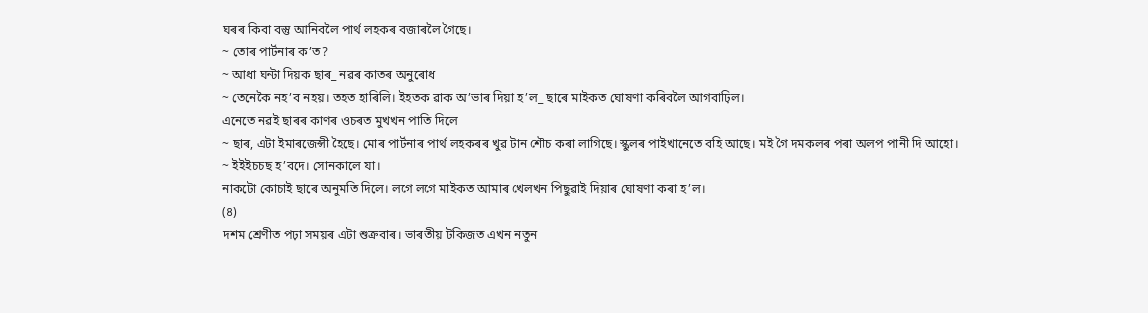ঘৰৰ কিবা বস্তু আনিবলৈ পাৰ্থ লহকৰ বজাৰলৈ গৈছে।
~ তোৰ পাৰ্টনাৰ ক’ত?
~ আধা ঘন্টা দিয়ক ছাৰ_ নৱৰ কাতৰ অনুৰোধ
~ তেনেকৈ নহ’ব নহয়। তহত হাৰিলি। ইহতক ৱাক অ’ভাৰ দিয়া হ’ল_ ছাৰে মাইকত ঘোষণা কৰিবলৈ আগবাঢ়িল।
এনেতে নৱই ছাৰৰ কাণৰ ওচৰত মুখখন পাতি দিলে
~ ছাৰ, এটা ইমাৰজেন্সী হৈছে। মোৰ পাৰ্টনাৰ পাৰ্থ লহকৰৰ খুৱ টান শৌচ কৰা লাগিছে। স্কুলৰ পাইখানেতে বহি আছে। মই গৈ দমকলৰ পৰা অলপ পানী দি আহো।
~ ইইইচচছ হ’বদে। সোনকালে যা।
নাকটো কোচাই ছাৰে অনুমতি দিলে। লগে লগে মাইকত আমাৰ খেলখন পিছুৱাই দিয়াৰ ঘোষণা কৰা হ’ল।
(৪)
দশম শ্ৰেণীত পঢ়া সময়ৰ এটা শুক্ৰবাৰ। ভাৰতীয় টকিজত এখন নতুন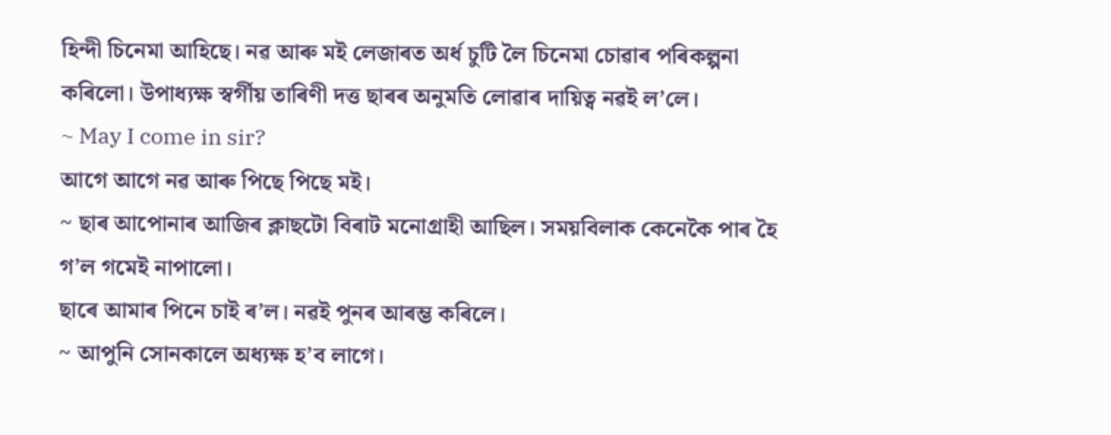হিন্দী চিনেমা আহিছে। নৱ আৰু মই লেজাৰত অৰ্ধ চুটি লৈ চিনেমা চোৱাৰ পৰিকল্পনা কৰিলো। উপাধ্যক্ষ স্বৰ্গীয় তাৰিণী দত্ত ছাৰৰ অনুমতি লোৱাৰ দায়িত্ব নৱই ল’লে।
~ May I come in sir?
আগে আগে নৱ আৰু পিছে পিছে মই।
~ ছাৰ আপোনাৰ আজিৰ ক্লাছটো বিৰাট মনোগ্ৰাহী আছিল। সময়বিলাক কেনেকৈ পাৰ হৈ গ’ল গমেই নাপালো।
ছাৰে আমাৰ পিনে চাই ৰ’ল। নৱই পুনৰ আৰম্ভ কৰিলে।
~ আপুনি সোনকালে অধ্যক্ষ হ’ব লাগে।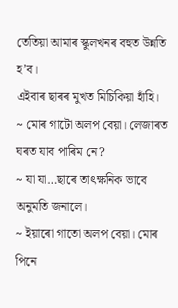তেতিয়া আমাৰ স্কুলখনৰ বহুত উন্নতি হ’ব।
এইবাৰ ছাৰৰ মুখত মিচিকিয়া হাঁহি।
~ মোৰ গাটো অলপ বেয়া। লেজাৰত ঘৰত যাব পাৰিম নে?
~ যা যা…ছাৰে তাৎক্ষনিক ভাবে অনুমতি জনালে।
~ ইয়াৰো গাতো অলপ বেয়া। মোৰ পিনে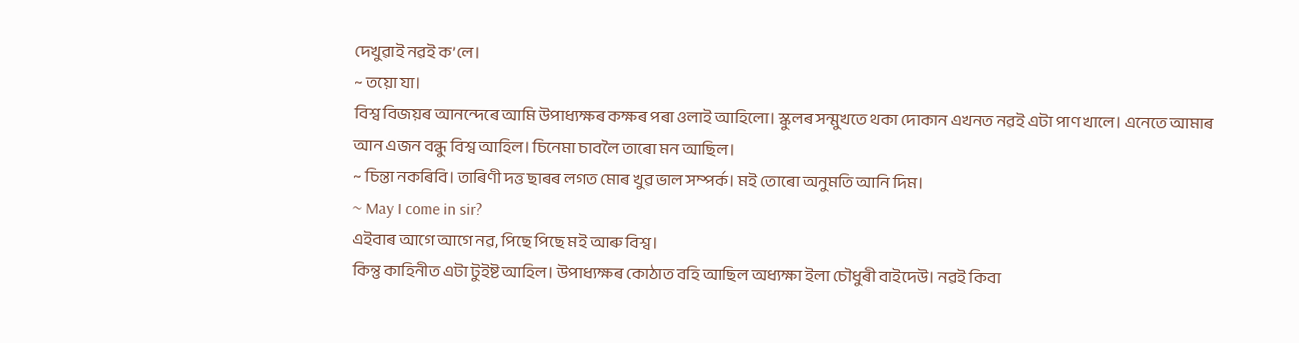দেখুৱাই নৱই ক’লে।
~ তয়ো যা।
বিশ্ব বিজয়ৰ আনন্দেৰে আমি উপাধ্যক্ষৰ কক্ষৰ পৰা ওলাই আহিলো। স্কুলৰ সন্মুখতে থকা দোকান এখনত নৱই এটা পাণ খালে। এনেতে আমাৰ আন এজন বন্ধু বিশ্ব আহিল। চিনেমা চাবলৈ তাৰো মন আছিল।
~ চিন্তা নকৰিবি। তাৰিণী দত্ত ছাৰৰ লগত মোৰ খুৱ ভাল সম্পৰ্ক। মই তোৰো অনুমতি আনি দিম।
~ May I come in sir?
এইবাৰ আগে আগে নৱ, পিছে পিছে মই আৰু বিশ্ব।
কিন্তু কাহিনীত এটা টুইষ্ট আহিল। উপাধ্যক্ষৰ কোঠাত বহি আছিল অধ্যক্ষা ইলা চৌধুৰী বাইদেউ। নৱই কিবা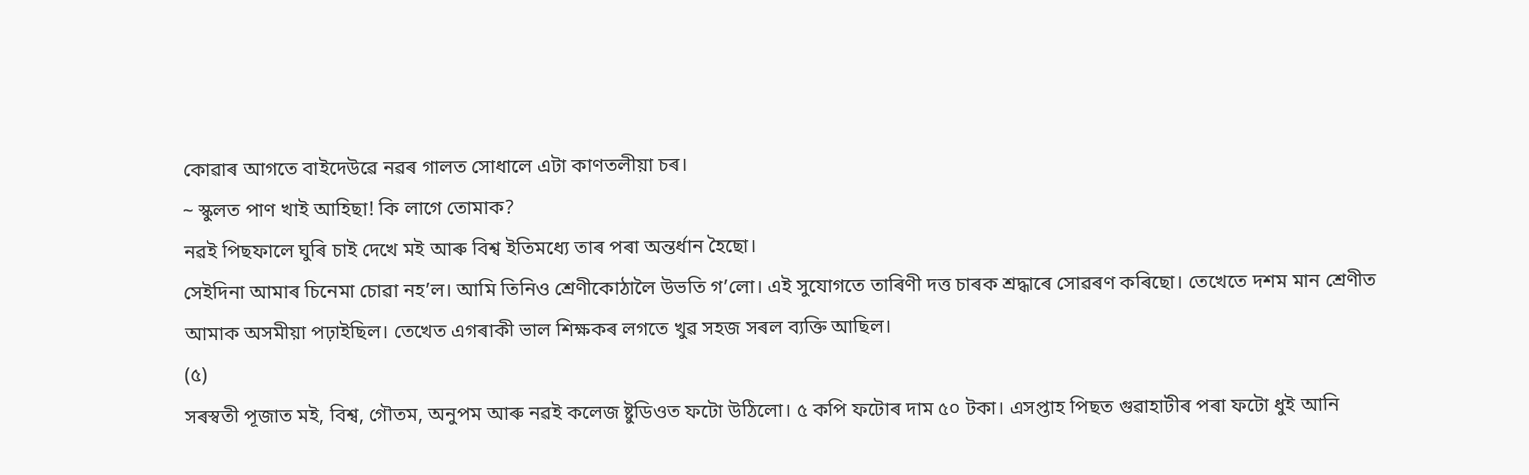কোৱাৰ আগতে বাইদেউৱে নৱৰ গালত সোধালে এটা কাণতলীয়া চৰ।
~ স্কুলত পাণ খাই আহিছা! কি লাগে তোমাক?
নৱই পিছফালে ঘুৰি চাই দেখে মই আৰু বিশ্ব ইতিমধ্যে তাৰ পৰা অন্তৰ্ধান হৈছো।
সেইদিনা আমাৰ চিনেমা চোৱা নহ’ল। আমি তিনিও শ্ৰেণীকোঠালৈ উভতি গ’লো। এই সুযোগতে তাৰিণী দত্ত চাৰক শ্ৰদ্ধাৰে সোৱৰণ কৰিছো। তেখেতে দশম মান শ্ৰেণীত আমাক অসমীয়া পঢ়াইছিল। তেখেত এগৰাকী ভাল শিক্ষকৰ লগতে খুৱ সহজ সৰল ব্যক্তি আছিল।
(৫)
সৰস্বতী পূজাত মই, বিশ্ব, গৌতম, অনুপম আৰু নৱই কলেজ ষ্টুডিওত ফটো উঠিলো। ৫ কপি ফটোৰ দাম ৫০ টকা। এসপ্তাহ পিছত গুৱাহাটীৰ পৰা ফটো ধুই আনি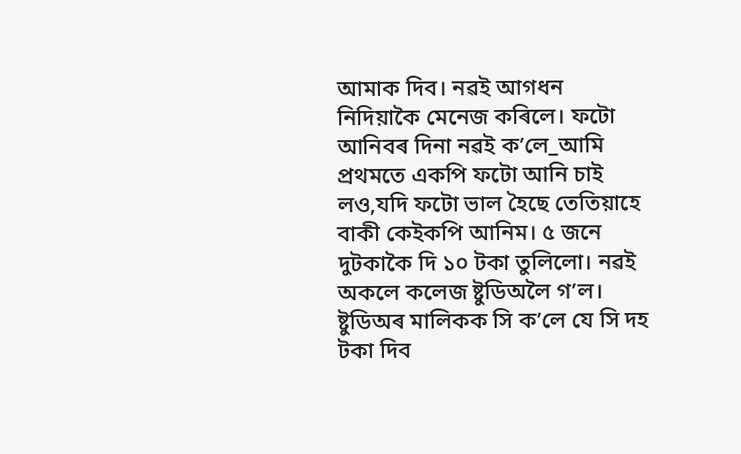আমাক দিব। নৱই আগধন নিদিয়াকৈ মেনেজ কৰিলে। ফটো আনিবৰ দিনা নৱই ক’লে_আমি প্ৰথমতে একপি ফটো আনি চাই লও,যদি ফটো ভাল হৈছে তেতিয়াহে বাকী কেইকপি আনিম। ৫ জনে দুটকাকৈ দি ১০ টকা তুলিলো। নৱই অকলে কলেজ ষ্টুডিঅলৈ গ’ল। ষ্টুডিঅৰ মালিকক সি ক’লে যে সি দহ টকা দিব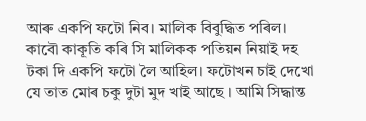আৰু একপি ফটো নিব। মালিক বিবুদ্ধিত পৰিল। কাবৌ কাকূতি কৰি সি মালিকক পতিয়ন নিয়াই দহ টকা দি একপি ফটো লৈ আহিল। ফটোখন চাই দেখো যে তাত মোৰ চকু দুটা মুদ খাই আছে । আমি সিদ্ধান্ত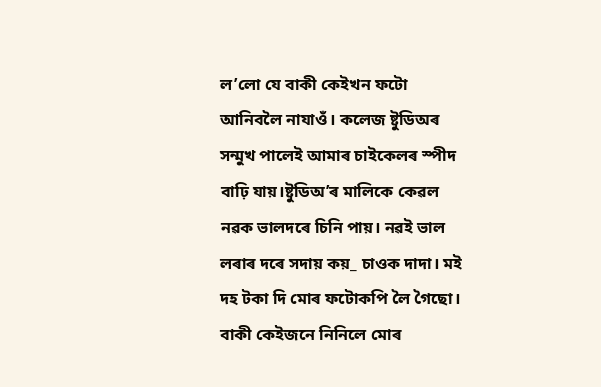ল’লো যে বাকী কেইখন ফটো আনিবলৈ নাযাওঁ। কলেজ ষ্টুডিঅৰ সন্মুখ পালেই আমাৰ চাইকেলৰ স্পীদ বাঢ়ি যায়।ষ্টুডিঅ’ৰ মালিকে কেৱল নৱক ভালদৰে চিনি পায়। নৱই ভাল লৰাৰ দৰে সদায় কয়_ চাওক দাদা। মই দহ টকা দি মোৰ ফটোকপি লৈ গৈছো। বাকী কেইজনে নিনিলে মোৰ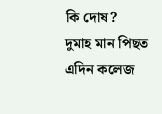কি দোষ?
দুমাহ মান পিছত এদিন কলেজ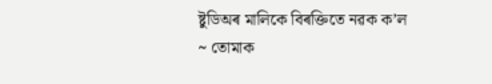ষ্টুডিঅৰ মালিকে বিৰক্তিতে নৱক ক’ল
~ তোমাক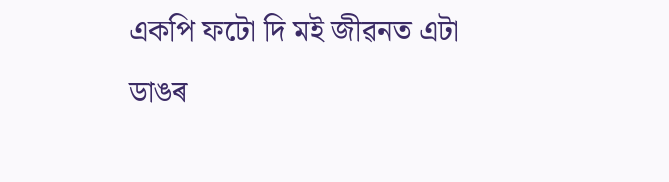একপি ফটো দি মই জীৱনত এটা ডাঙৰ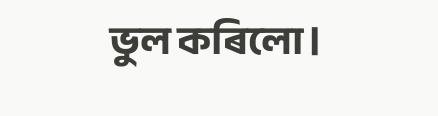ভুল কৰিলো।